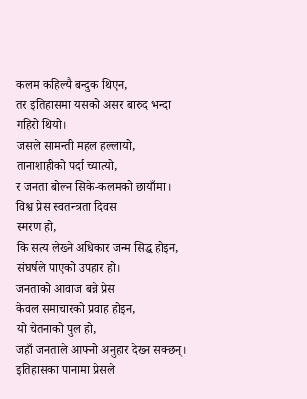कलम कहिल्यै बन्दुक थिएन,
तर इतिहासमा यसको असर बारुद भन्दा गहिरो थियो।
जसले सामन्ती महल हल्लायो,
तानाशाहीको पर्दा च्यात्यो,
र जनता बोल्न सिके-कलमको छायाँमा।
विश्व प्रेस स्वतन्त्रता दिवस
स्मरण हो,
कि सत्य लेख्ने अधिकार जन्म सिद्ध होइन,
संघर्षले पाएको उपहार हो।
जनताको आवाज बन्ने प्रेस
केवल समाचारको प्रवाह होइन,
यो चेतनाको पुल हो,
जहाँ जनताले आफ्नो अनुहार देख्न सक्छन्।
इतिहासका पानामा प्रेसले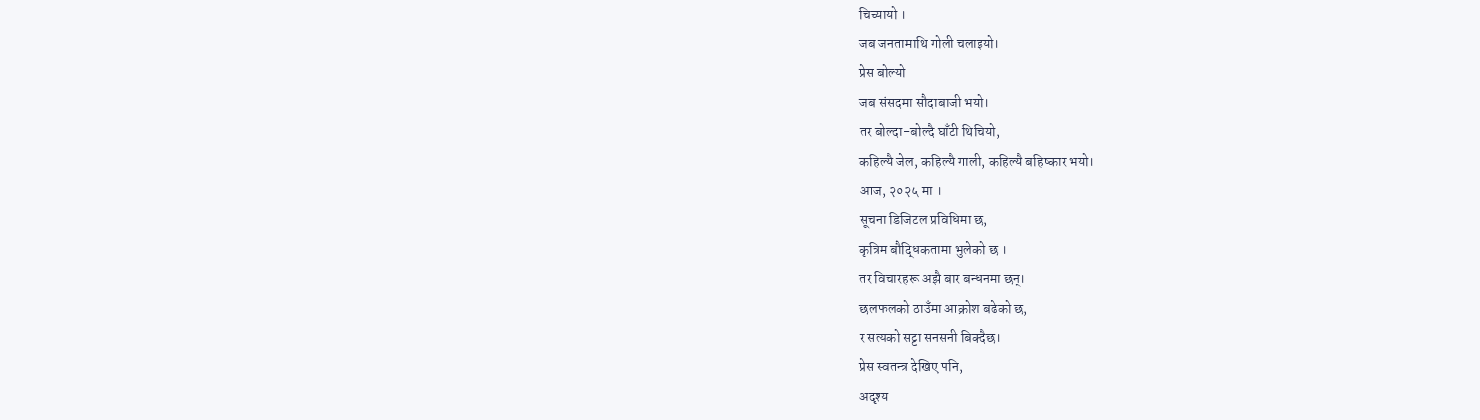चिच्यायो ।
जब जनतामाथि गोली चलाइयो।
प्रेस बोल्यो
जब संसदमा सौदाबाजी भयो।
तर बोल्दा-बोल्दै घाँटी थिचियो,
कहिल्यै जेल, कहिल्यै गाली, कहिल्यै बहिष्कार भयो।
आज, २०२५ मा ।
सूचना डिजिटल प्रविधिमा छ,
कृत्रिम बौद्धिकतामा भुलेको छ ।
तर विचारहरू अझै बार बन्धनमा छन्।
छलफलको ठाउँमा आक्रोश बढेको छ,
र सत्यको सट्टा सनसनी बिक्दैछ।
प्रेस स्वतन्त्र देखिए पनि,
अदृश्य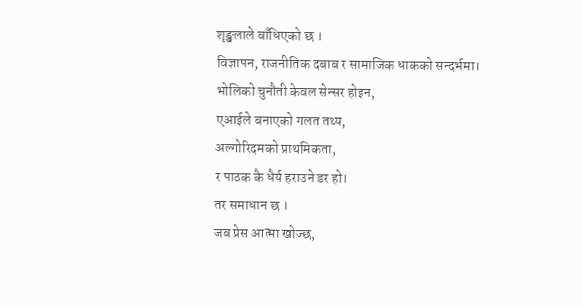शृङ्खलाले बाँधिएको छ ।
विज्ञापन, राजनीतिक दबाब र सामाजिक धाकको सन्दर्भमा।
भोलिको चुनौती केवल सेन्सर होइन,
एआईले बनाएको गलत तथ्य,
अल्गोरिदमको प्राथमिकता,
र पाठक कै धैर्य हराउने डर हो।
तर समाधान छ ।
जब प्रेस आत्मा खोज्छ,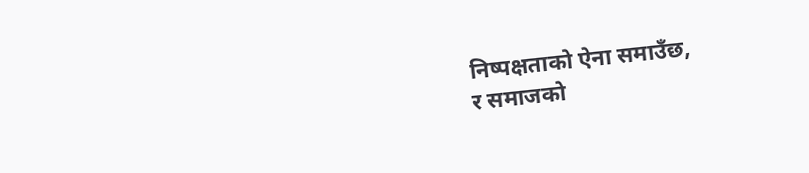निष्पक्षताको ऐना समाउँछ,
र समाजको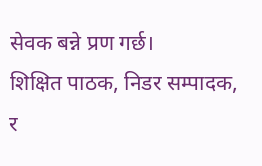सेवक बन्ने प्रण गर्छ।
शिक्षित पाठक, निडर सम्पादक,
र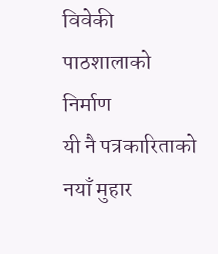विवेकी पाठशालाको निर्माण
यी नै पत्रकारिताको नयाँ मुहार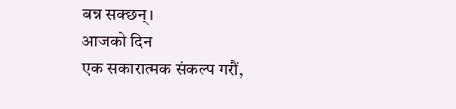बन्न सक्छन्।
आजको दिन
एक सकारात्मक संकल्प गरौं,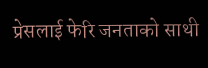प्रेसलाई फेरि जनताको साथी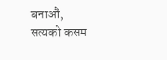बनाऔं,
सत्यको कसम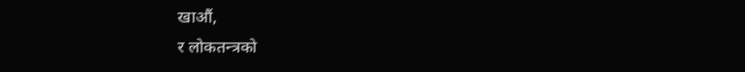खाऔं,
र लोकतन्त्रको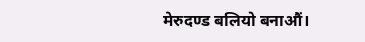मेरुदण्ड बलियो बनाऔं।